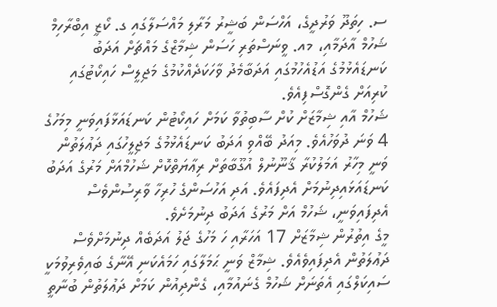ސ. ހިތަދޫ ވަރުދީގެ، އަހްސަން ބަޝީރު މަރާލި މައްސަލާގައި ގ. ކޯޒީ އިބްރާހިމް ޝަހުމް އާދަމާއި، މއ. ވީނަސްތަރި ހަސަން ޝިމާޒްގެ މައްޗަށް އަދަބު ކަނޑައެޅުމުގެ އަޑުއެހުމުގައި އަދަބާމެދު ވާހަކަދެއްކުމުގެ މަޖިލީސް ހައިކޯޓުގައި ކުރިއަށް ގެންގޮސްފިއެވެ.
ޝަހުމް އާއި ޝިމާޒަށް ކުށް ސާބިތުވާ ކަމަށް ހައިކޯޓުން ކަނޑައަޅާފައިވަނީ މިމަހުގެ 4 ވަނަ ދުވަހުއެވެ. މިއަދު ބޭއްވި އަދަބު ކަނޑައެޅުމުގެ މަޖިލީހުގައި ދަޢުލަތުން ވަނީ މިހާރު އަމަލުކުރާ ޤާނޫނުލް އުގޫބާތަށް ރިޢާޔަތްކޮށް ޝަހުމްއަށް މަރުގެ އަދަބު ކަނޑައަޅައިދިނުމަށް އެދިފައެވެ. އަދި އަހުސަންގެ ހުރިހާ ވާރިސުންވެސް އެދިފައިވަނީ، ޝަހުމް އަށް މަރުގެ އަދަބު ދިނުމަށެވެ.
މީގެ އިތުރުން ޝިމާޒަށް 17 އަހަރާއި ހަ މަހުގެ ޖަލު އަދަބެއް ދިނުމަށްވެސް ދަޢުލަތުން އެދިފައިވެއެވެ. ޝިމާޒް ވަނީ ޙަމަލާގައި ހަމައެކަނި އޭނާގެ ބައިވެރިވުމަކީ ސައިކަލްގައި އެތަނަށް ޝަހުމް ގެނައުމާއި، ގެންދިއުން ކަމަށް ދަޢުލަތުން ބުނާތީ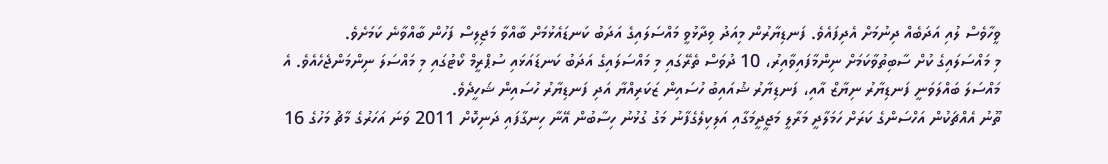ވީހާވެސް ލުއި އަދަބެއް ދިނުމަށް އެދިފައެވެ. ފަނޑިޔާރުން މިއަދު ވިދާޅުވީ މައްސަލައިގެ އަދަބު ކަނޑައެޅުމަށް ބާއްވާ މަޖިލިސް ފަހުން ބާއްވާނެ ކަމަށެވެ.
މި މައްސަލައިގެ ކުށް ސާބިތުވާކަމަށް ނިންމާފައިވާއިރު، 10 ދުވަސް ތެރޭގައި މި މައްސަލައިގެ އަދަބު ކަނޑައަޅައި ސުޕްރީމް ކޯޓުގައި މި މައްސަލަ ނިންމަންޖެހެއެވެ. އެ މައްސަލަ ބައްލަވަނީ ފަނޑިޔާރު ނިޔާޒް އާއި، ފަނޑިޔާރު ޝުއައިބު ހުސައިން ޒަކަރިއްޔާ އަދި ފަނޑިޔާރު ހުސައިން ޝަހީދެވެ.
ތޫނު އެއްޗަކުން އަހްސަންގެ ކަރަށް ހަމަލާދީ މަރާލީ މަޖީދީމަގާއި އަލިކިލެގެފާނު މަގު ގުޅުނު ހިސާބުން އޭނާ ހިނގާފައި ދަނިކޮށް 2011 ވަނަ އަހަރުގެ މާޗު މަހުގެ 16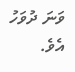ވަނަ ދުވަހު އެވެ.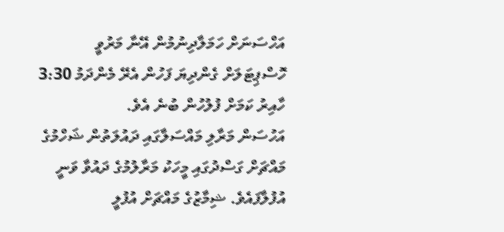އަހްސަނަށް ހަމަލާދިނުމުން އޭނާ މަރުވީ ހޮސްޕިޓަލަށް ގެންދިޔަ ފަހުން އެރޭ މެންދަމު 3:30 ހާއިރު ކަމަށް ފުލުހުން ބުނެ އެވެ.
އަހުސަން މަރާލި މައްސަލާގައި ދައުލަތުން ޝަހްމުގެ މައްޗަށް ގަސްދުގައި މީހަކު މަރާލުމުގެ ދައުވާ ވަނީ އުފުލާފައެވެ. ޝިމާޒުގެ މައްޗަށް އުފުލީ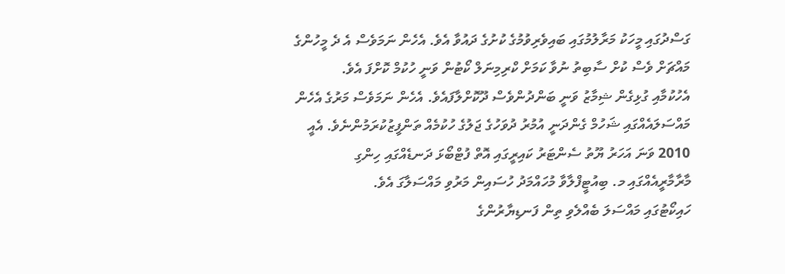ގަސްދުގައި މީހަކު މަރާލުމުގައި ބައިވެރިވުމުގެ ކުށުގެ ދައުވާ އެވެ. އެހެން ނަމަވެސް އެ ދެ މީހުންގެ މައްޗަށް ވެސް ކުށް ސާބިތު ނުވާ ކަމަށް ކްރިމިނަލް ކޯޓުން ވަނީ ހުކުމް ކޮށްފަ އެވެ.
އެހުކުމާއި ގުޅިގެން ޝިމާޒު ވަނީ ބަންދުންވެސް ދޫކޮށްލާފައެވެ. އެހެން ނަމަވެސް މަރުގެ އެހެން މައްސަލައެއްގައި ޝަހުމް ގެންދަނީ އުމުރު ދުވަހުގެ ޖަލުގެ ހުކުމެއް ތަންފީޒުކުރަމުންނެވެ. އެއީ 2010 ވަނަ އަހަރު ޔޫތު ސެންޓަރު ކައިރީގައި އޮތް ފުޓްބޯޅަ ދަނޑެއްގައި ހިންގި މާރާމާރީއެއްގައި މ. ބިއުޓީފްލާވާ މުހައްމަދު ހުސައިން މަރުވި މައްސަލާގަ އެވެ.
ހައިކޯޓުގައި މައްސަލަ ބެއްލެވި ތިން ފަނޑިޔާރުންގެ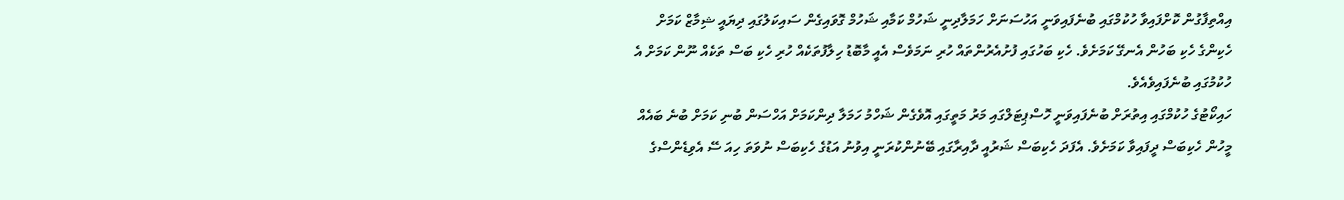އިއްތިފާގުން ކޮށްފައިވާ ހުކުމްގައި ބުނެފައިވަނީ އަހުސަނަށް ހަމަލާދިނީ ޝަހުމް ކަމާއި ޝަހުމް ގޮވައިގެން ސައިކަލުގައި ދިޔައީ ޝިމާޒް ކަމަށް ހެކިންގެ ހެކި ބަހުން އެނގޭ ކަމަށެވެ. ހެކި ބަހުގައި ފުށުއެރުންތައް ހުރި ނަމަވެސް އެއީ މާބޮޑު ހިލާފުތަކެއް ހުރި ހެކި ބަސް ތަކެއް ނޫން ކަމަށް އެ ހުކުމުގައި ބުނެފައިވެއެވެ.
ހައިކޯޓުގެ ހުކުމްގައި އިތުރަށް ބުނެފައިވަނީ ހޮސްޕިޓަލްގައި މަރު މަތީގައި އޮވެގެން ޝަހްމު ހަމަލާ ދިންކަމަށް އަހްސަން ބުނި ކަމަށް ބުނެ ބައެއް މީހުން ހެކިބަސް ދީފައިވާ ކަމަށެވެ. އެފަދަ ހެކިބަސް ޝަރުއީ ދާއިރާގައި ބޭނުންކުރަނީ އިވުނު އަޑުގެ ހެކިބަސް ނުވަތަ ހިއަ ސޭ އެވިޑެންސްގެ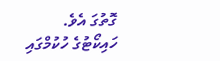ގޮތުގަ އެވެ. ހައިކޯޓުގެ ހުކުމްގައި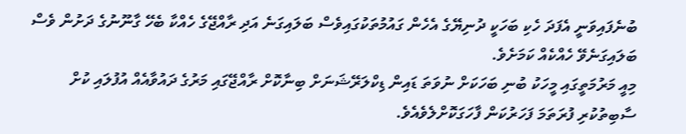ބުނެފައިވަނީ އެފަދަ ހެކި ބަހަކީ ދުނިޔޭގެ އެހެން ގައުމުތަކުގައިވެސް ބަލައިގަނެ އަދި ރާއްޖޭގެ ހެއްކާ ބެހޭ ގާނޫނުގެ ދަށުން ވެސް ބަލައިގަނެވޭ ހެއްކެއް ކަމަށެވެ.
މިއީ މަރުމަތީގައި މީހަކު ބުނި ބަހަކަށް ނުވަތަ ޑައިން ޑިކްލަރޭޝަނަށް ބިނާކޮށް ރާއްޖޭގައި މަރުގެ ދައުވާއެއް އުފުލައި ކުށް ސާބިތުކުރި ފުރަތަމަ ފަހަރުކަން ފާހަގަކޮށްލެވެއެވެ.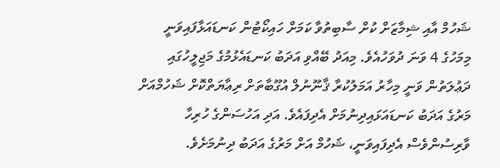ޝަހުމް އާއި ޝިމާޒަށް ކުށް ސާބިތުވާ ކަމަށް ހައިކޯޓުން ކަނޑައަޅާފައިވަނީ މިމަހުގެ 4 ވަނަ ދުވަހުއެވެ. މިއަދު ބޭއްވި އަދަބު ކަނޑައެޅުމުގެ މަޖިލީހުގައި ދަޢުލަތުން ވަނީ މިހާރު އަމަލުކުރާ ޤާނޫނުލް އުގޫބާތަށް ރިޢާޔަތްކޮށް ޝަހުމްއަށް މަރުގެ އަދަބު ކަނޑައަޅައިދިނުމަށް އެދިފައެވެ. އަދި އަހުސަންގެ ހުރިހާ ވާރިސުންވެސް އެދިފައިވަނީ، ޝަހުމް އަށް މަރުގެ އަދަބު ދިނުމަށެވެ.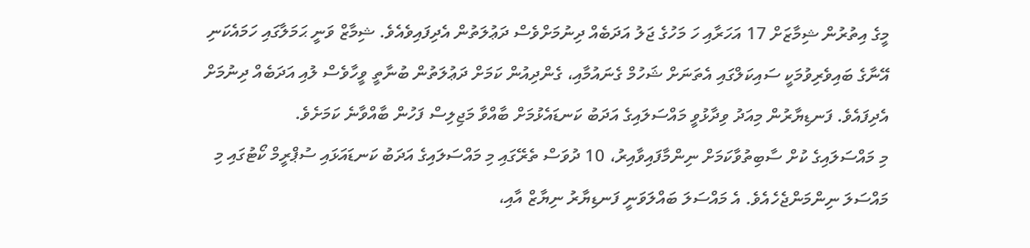މީގެ އިތުރުން ޝިމާޒަށް 17 އަހަރާއި ހަ މަހުގެ ޖަލު އަދަބެއް ދިނުމަށްވެސް ދަޢުލަތުން އެދިފައިވެއެވެ. ޝިމާޒް ވަނީ ޙަމަލާގައި ހަމައެކަނި އޭނާގެ ބައިވެރިވުމަކީ ސައިކަލްގައި އެތަނަށް ޝަހުމް ގެނައުމާއި، ގެންދިއުން ކަމަށް ދަޢުލަތުން ބުނާތީ ވީހާވެސް ލުއި އަދަބެއް ދިނުމަށް އެދިފައެވެ. ފަނޑިޔާރުން މިއަދު ވިދާޅުވީ މައްސަލައިގެ އަދަބު ކަނޑައެޅުމަށް ބާއްވާ މަޖިލިސް ފަހުން ބާއްވާނެ ކަމަށެވެ.
މި މައްސަލައިގެ ކުށް ސާބިތުވާކަމަށް ނިންމާފައިވާއިރު، 10 ދުވަސް ތެރޭގައި މި މައްސަލައިގެ އަދަބު ކަނޑައަޅައި ސުޕްރީމް ކޯޓުގައި މި މައްސަލަ ނިންމަންޖެހެއެވެ. އެ މައްސަލަ ބައްލަވަނީ ފަނޑިޔާރު ނިޔާޒް އާއި،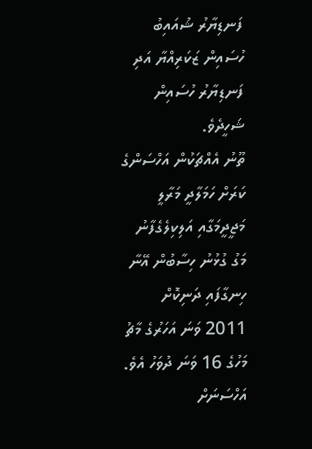ފަނޑިޔާރު ޝުއައިބު ހުސައިން ޒަކަރިއްޔާ އަދި ފަނޑިޔާރު ހުސައިން ޝަހީދެވެ.
ތޫނު އެއްޗަކުން އަހްސަންގެ ކަރަށް ހަމަލާދީ މަރާލީ މަޖީދީމަގާއި އަލިކިލެގެފާނު މަގު ގުޅުނު ހިސާބުން އޭނާ ހިނގާފައި ދަނިކޮށް 2011 ވަނަ އަހަރުގެ މާޗު މަހުގެ 16 ވަނަ ދުވަހު އެވެ. އަހްސަނަށް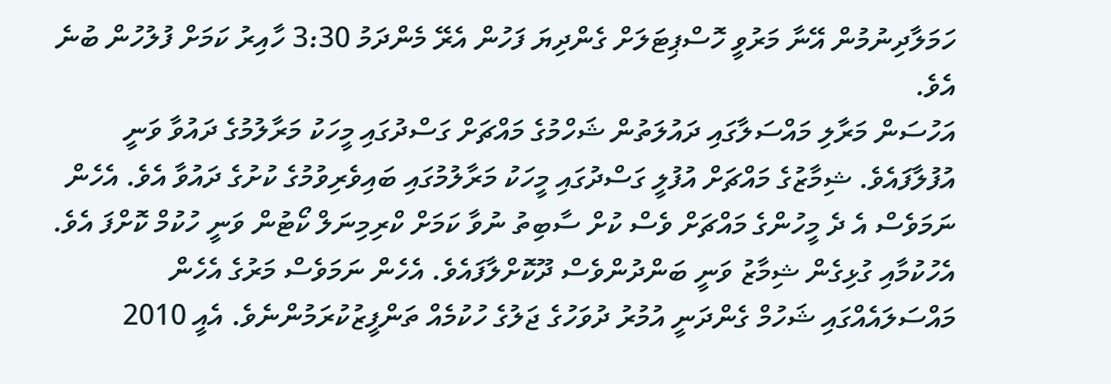ހަމަލާދިނުމުން އޭނާ މަރުވީ ހޮސްޕިޓަލަށް ގެންދިޔަ ފަހުން އެރޭ މެންދަމު 3:30 ހާއިރު ކަމަށް ފުލުހުން ބުނެ އެވެ.
އަހުސަން މަރާލި މައްސަލާގައި ދައުލަތުން ޝަހްމުގެ މައްޗަށް ގަސްދުގައި މީހަކު މަރާލުމުގެ ދައުވާ ވަނީ އުފުލާފައެވެ. ޝިމާޒުގެ މައްޗަށް އުފުލީ ގަސްދުގައި މީހަކު މަރާލުމުގައި ބައިވެރިވުމުގެ ކުށުގެ ދައުވާ އެވެ. އެހެން ނަމަވެސް އެ ދެ މީހުންގެ މައްޗަށް ވެސް ކުށް ސާބިތު ނުވާ ކަމަށް ކްރިމިނަލް ކޯޓުން ވަނީ ހުކުމް ކޮށްފަ އެވެ.
އެހުކުމާއި ގުޅިގެން ޝިމާޒު ވަނީ ބަންދުންވެސް ދޫކޮށްލާފައެވެ. އެހެން ނަމަވެސް މަރުގެ އެހެން މައްސަލައެއްގައި ޝަހުމް ގެންދަނީ އުމުރު ދުވަހުގެ ޖަލުގެ ހުކުމެއް ތަންފީޒުކުރަމުންނެވެ. އެއީ 2010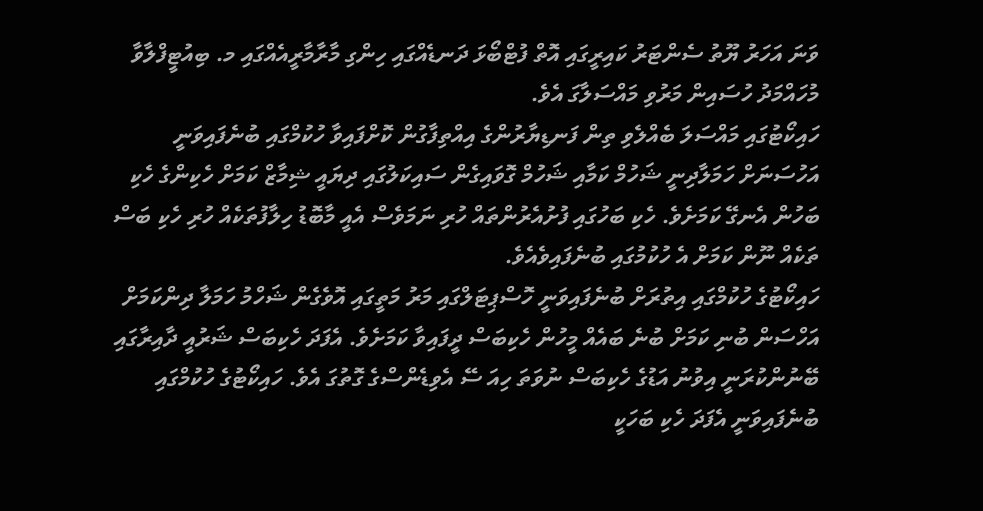ވަނަ އަހަރު ޔޫތު ސެންޓަރު ކައިރީގައި އޮތް ފުޓްބޯޅަ ދަނޑެއްގައި ހިންގި މާރާމާރީއެއްގައި މ. ބިއުޓީފްލާވާ މުހައްމަދު ހުސައިން މަރުވި މައްސަލާގަ އެވެ.
ހައިކޯޓުގައި މައްސަލަ ބެއްލެވި ތިން ފަނޑިޔާރުންގެ އިއްތިފާގުން ކޮށްފައިވާ ހުކުމްގައި ބުނެފައިވަނީ އަހުސަނަށް ހަމަލާދިނީ ޝަހުމް ކަމާއި ޝަހުމް ގޮވައިގެން ސައިކަލުގައި ދިޔައީ ޝިމާޒް ކަމަށް ހެކިންގެ ހެކި ބަހުން އެނގޭ ކަމަށެވެ. ހެކި ބަހުގައި ފުށުއެރުންތައް ހުރި ނަމަވެސް އެއީ މާބޮޑު ހިލާފުތަކެއް ހުރި ހެކި ބަސް ތަކެއް ނޫން ކަމަށް އެ ހުކުމުގައި ބުނެފައިވެއެވެ.
ހައިކޯޓުގެ ހުކުމްގައި އިތުރަށް ބުނެފައިވަނީ ހޮސްޕިޓަލްގައި މަރު މަތީގައި އޮވެގެން ޝަހްމު ހަމަލާ ދިންކަމަށް އަހްސަން ބުނި ކަމަށް ބުނެ ބައެއް މީހުން ހެކިބަސް ދީފައިވާ ކަމަށެވެ. އެފަދަ ހެކިބަސް ޝަރުއީ ދާއިރާގައި ބޭނުންކުރަނީ އިވުނު އަޑުގެ ހެކިބަސް ނުވަތަ ހިއަ ސޭ އެވިޑެންސްގެ ގޮތުގަ އެވެ. ހައިކޯޓުގެ ހުކުމްގައި ބުނެފައިވަނީ އެފަދަ ހެކި ބަހަކީ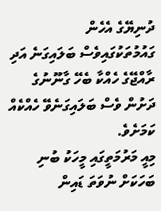ދުނިޔޭގެ އެހެން ގައުމުތަކުގައިވެސް ބަލައިގަނެ އަދި ރާއްޖޭގެ ހެއްކާ ބެހޭ ގާނޫނުގެ ދަށުން ވެސް ބަލައިގަނެވޭ ހެއްކެއް ކަމަށެވެ.
މިއީ މަރުމަތީގައި މީހަކު ބުނި ބަހަކަށް ނުވަތަ ޑައިން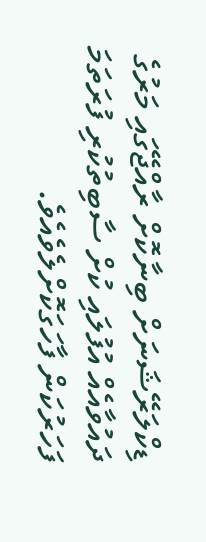ޑިކްލަރޭޝަނަށް ބިނާކޮށް ރާއްޖޭގައި މަރުގެ ދައުވާއެއް އުފުލައި ކުށް ސާބިތުކުރި ފުރަތަމަ ފަހަރުކަން ފާހަގަކޮށްލެވެއެވެ.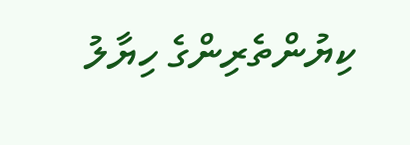ކިޔުންތެރިންގެ ހިޔާލު